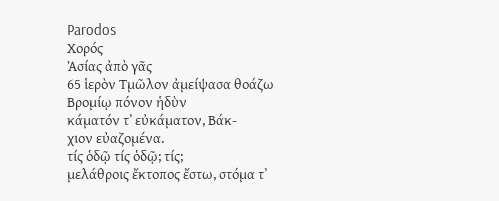Parodos
Χορός
Ἀσίας ἀπὸ γᾶς
65 ἱερὸν Τμῶλον ἀμείψασα θοάζω
Βρομίῳ πόνον ἡδὺν
κάματόν τʼ εὐκάματον, Βάκ-
χιον εὐαζομένα.
τίς ὁδῷ τίς ὁδῷ; τίς;
μελάθροις ἔκτοπος ἔστω, στόμα τʼ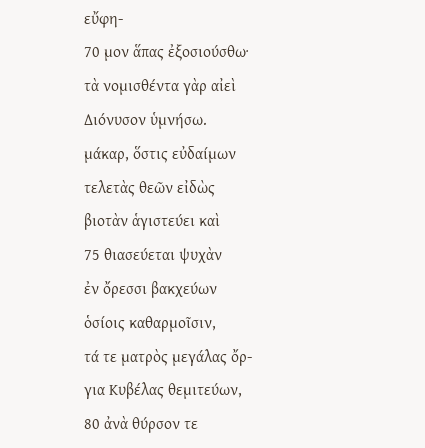εὔφη-
70 μον ἅπας ἐξοσιούσθω·
τὰ νομισθέντα γὰρ αἰεὶ
Διόνυσον ὑμνήσω.
μάκαρ, ὅστις εὐδαίμων
τελετὰς θεῶν εἰδὼς
βιοτὰν ἁγιστεύει καὶ
75 θιασεύεται ψυχὰν
ἐν ὄρεσσι βακχεύων
ὁσίοις καθαρμοῖσιν,
τά τε ματρὸς μεγάλας ὄρ-
για Κυβέλας θεμιτεύων,
80 ἀνὰ θύρσον τε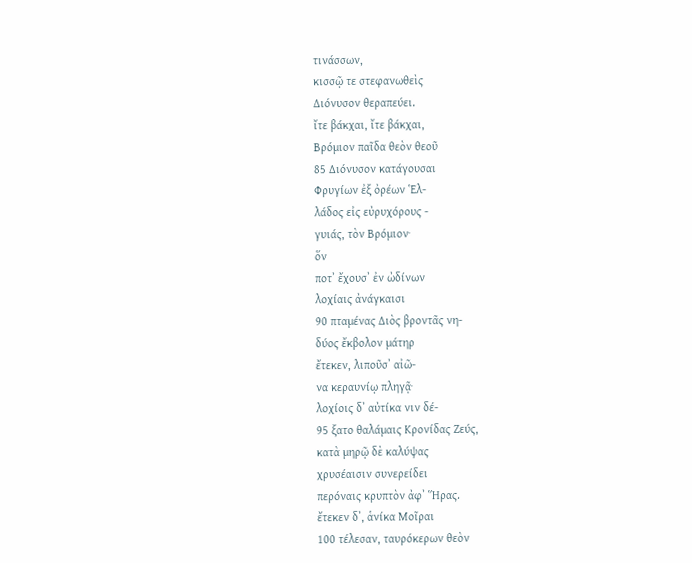τινάσσων,
κισσῷ τε στεφανωθεὶς
Διόνυσον θεραπεύει.
ἴτε βάκχαι, ἴτε βάκχαι,
Βρόμιον παῖδα θεὸν θεοῦ
85 Διόνυσον κατάγουσαι
Φρυγίων ἐξ ὀρέων Ἑλ-
λάδος εἰς εὐρυχόρους -
γυιάς, τὸν Βρόμιον·
ὅν
ποτʼ ἔχουσʼ ἐν ὠδίνων
λοχίαις ἀνάγκαισι
90 πταμένας Διὸς βροντᾶς νη-
δύος ἔκβολον μάτηρ
ἔτεκεν, λιποῦσʼ αἰῶ-
να κεραυνίῳ πληγᾷ·
λοχίοις δʼ αὐτίκα νιν δέ-
95 ξατο θαλάμαις Κρονίδας Ζεύς,
κατὰ μηρῷ δὲ καλύψας
χρυσέαισιν συνερείδει
περόναις κρυπτὸν ἀφʼ Ἥρας.
ἔτεκεν δʼ, ἁνίκα Μοῖραι
100 τέλεσαν, ταυρόκερων θεὸν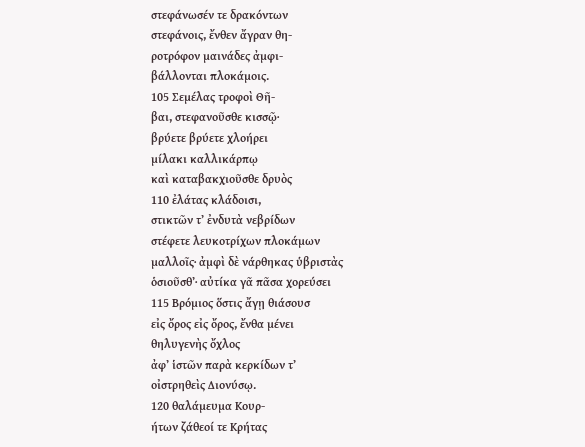στεφάνωσέν τε δρακόντων
στεφάνοις, ἔνθεν ἄγραν θη-
ροτρόφον μαινάδες ἀμφι-
βάλλονται πλοκάμοις.
105 Σεμέλας τροφοὶ Θῆ-
βαι, στεφανοῦσθε κισσῷ·
βρύετε βρύετε χλοήρει
μίλακι καλλικάρπῳ
καὶ καταβακχιοῦσθε δρυὸς
110 ἐλάτας κλάδοισι,
στικτῶν τʼ ἐνδυτὰ νεβρίδων
στέφετε λευκοτρίχων πλοκάμων
μαλλοῖς· ἀμφὶ δὲ νάρθηκας ὑβριστὰς
ὁσιοῦσθʼ· αὐτίκα γᾶ πᾶσα χορεύσει
115 Βρόμιος ὅστις ἄγῃ θιάσουσ
εἰς ὄρος εἰς ὄρος, ἔνθα μένει
θηλυγενὴς ὄχλος
ἀφʼ ἱστῶν παρὰ κερκίδων τʼ
οἰστρηθεὶς Διονύσῳ.
120 θαλάμευμα Κουρ-
ήτων ζάθεοί τε Κρήτας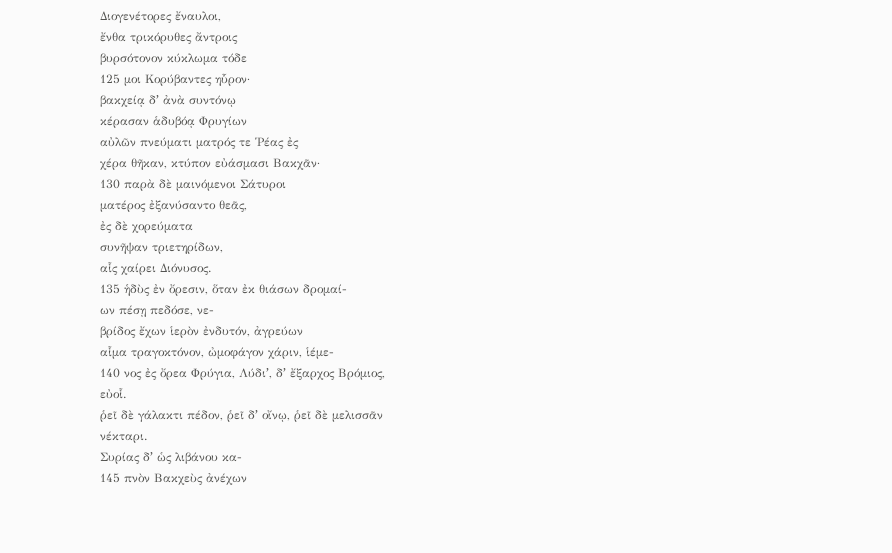Διογενέτορες ἔναυλοι,
ἔνθα τρικόρυθες ἄντροις
βυρσότονον κύκλωμα τόδε
125 μοι Κορύβαντες ηὗρον·
βακχείᾳ δʼ ἀνὰ συντόνῳ
κέρασαν ἁδυβόᾳ Φρυγίων
αὐλῶν πνεύματι ματρός τε Ῥέας ἐς
χέρα θῆκαν, κτύπον εὐάσμασι Βακχᾶν·
130 παρὰ δὲ μαινόμενοι Σάτυροι
ματέρος ἐξανύσαντο θεᾶς,
ἐς δὲ χορεύματα
συνῆψαν τριετηρίδων,
αἷς χαίρει Διόνυσος.
135 ἡδὺς ἐν ὄρεσιν, ὅταν ἐκ θιάσων δρομαί-
ων πέσῃ πεδόσε, νε-
βρίδος ἔχων ἱερὸν ἐνδυτόν, ἀγρεύων
αἷμα τραγοκτόνον, ὠμοφάγον χάριν, ἱέμε-
140 νος ἐς ὄρεα Φρύγια, Λύδιʼ, δʼ ἔξαρχος Βρόμιος,
εὐοἷ.
ῥεῖ δὲ γάλακτι πέδον, ῥεῖ δʼ οἴνῳ, ῥεῖ δὲ μελισσᾶν
νέκταρι.
Συρίας δʼ ὡς λιβάνου κα-
145 πνὸν Βακχεὺς ἀνέχων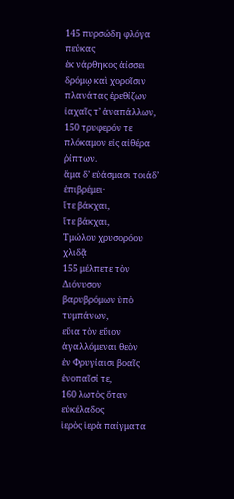145 πυρσώδη φλόγα πεύκας
ἐκ νάρθηκος ἀίσσει
δρόμῳ καὶ χοροῖσιν
πλανάτας ἐρεθίζων
ἰαχαῖς τʼ ἀναπάλλων,
150 τρυφερόν τε πλόκαμον εἰς αἰθέρα ῥίπτων.
ἅμα δʼ εὐάσμασι τοιάδʼ ἐπιβρέμει·
ἴτε βάκχαι,
ἴτε βάκχαι,
Τμώλου χρυσορόου χλιδᾷ
155 μέλπετε τὸν Διόνυσον
βαρυβρόμων ὑπὸ τυμπάνων,
εὔια τὸν εὔιον ἀγαλλόμεναι θεὸν
ἐν Φρυγίαισι βοαῖς ἐνοπαῖσί τε,
160 λωτὸς ὅταν εὐκέλαδος
ἱερὸς ἱερὰ παίγματα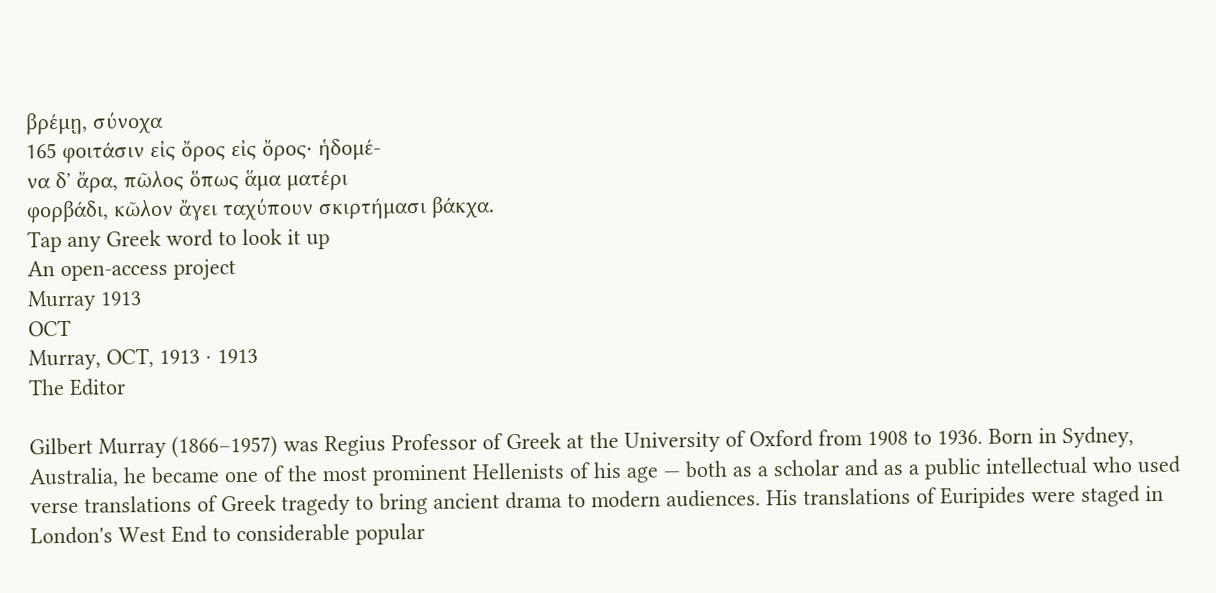βρέμῃ, σύνοχα
165 φοιτάσιν εἰς ὄρος εἰς ὄρος· ἡδομέ-
να δʼ ἄρα, πῶλος ὅπως ἅμα ματέρι
φορβάδι, κῶλον ἄγει ταχύπουν σκιρτήμασι βάκχα.
Tap any Greek word to look it up
An open-access project
Murray 1913
OCT
Murray, OCT, 1913 · 1913
The Editor

Gilbert Murray (1866–1957) was Regius Professor of Greek at the University of Oxford from 1908 to 1936. Born in Sydney, Australia, he became one of the most prominent Hellenists of his age — both as a scholar and as a public intellectual who used verse translations of Greek tragedy to bring ancient drama to modern audiences. His translations of Euripides were staged in London's West End to considerable popular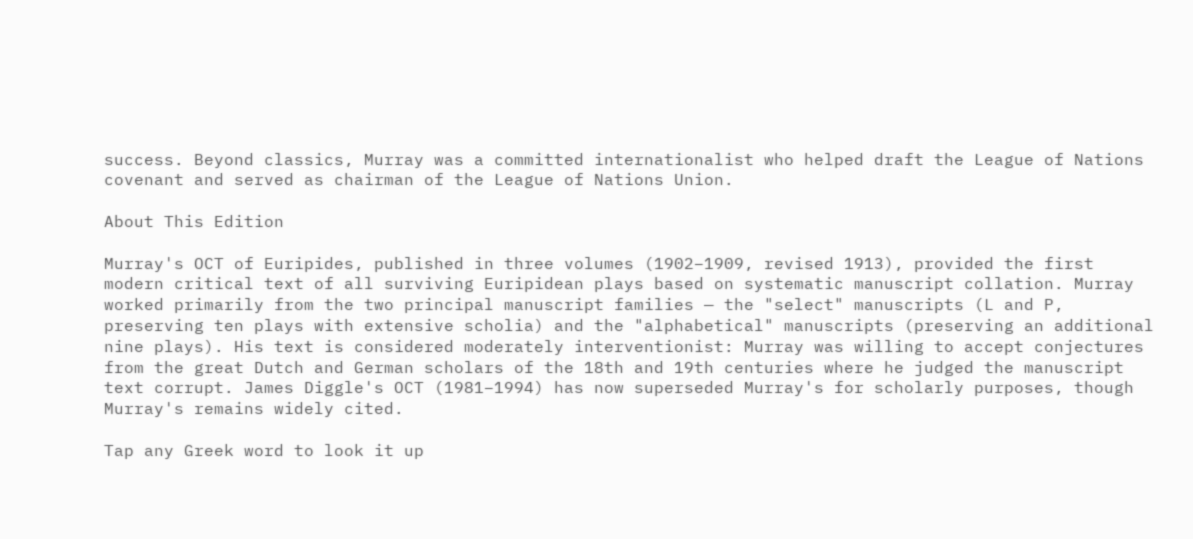success. Beyond classics, Murray was a committed internationalist who helped draft the League of Nations covenant and served as chairman of the League of Nations Union.

About This Edition

Murray's OCT of Euripides, published in three volumes (1902–1909, revised 1913), provided the first modern critical text of all surviving Euripidean plays based on systematic manuscript collation. Murray worked primarily from the two principal manuscript families — the "select" manuscripts (L and P, preserving ten plays with extensive scholia) and the "alphabetical" manuscripts (preserving an additional nine plays). His text is considered moderately interventionist: Murray was willing to accept conjectures from the great Dutch and German scholars of the 18th and 19th centuries where he judged the manuscript text corrupt. James Diggle's OCT (1981–1994) has now superseded Murray's for scholarly purposes, though Murray's remains widely cited.

Tap any Greek word to look it up